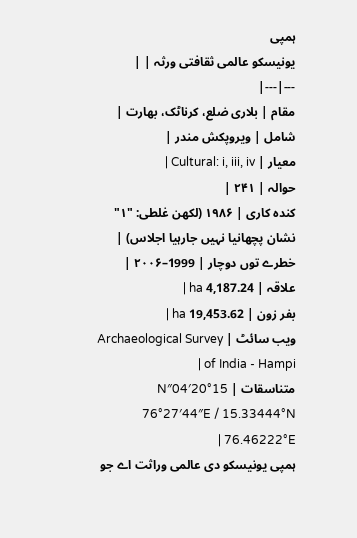ہمپی
یونیسکو عالمی ثقافتی ورثہ | |
---|---|
مقام | بلاری ضلع، کرناٹک، بھارت |
شامل | ویروپکش مندر |
معیار | Cultural: i, iii, iv |
حوالہ | ۲۴۱ |
کندہ کاری | ۱۹۸۶ (لکھن غلطی: "۱" نشان پچھانیا نہیں جارہیا اجلاس) |
خطرے توں دوچار | 1999–۲۰۰۶ |
علاقہ | 4,187.24 ha |
بفر زون | 19,453.62 ha |
ویب سائٹ | Archaeological Survey of India - Hampi |
متناسقات | 15°20′04″N 76°27′44″E / 15.33444°N 76.46222°E |
ہمپی یونیسکو دی عالمی وراثت اے جو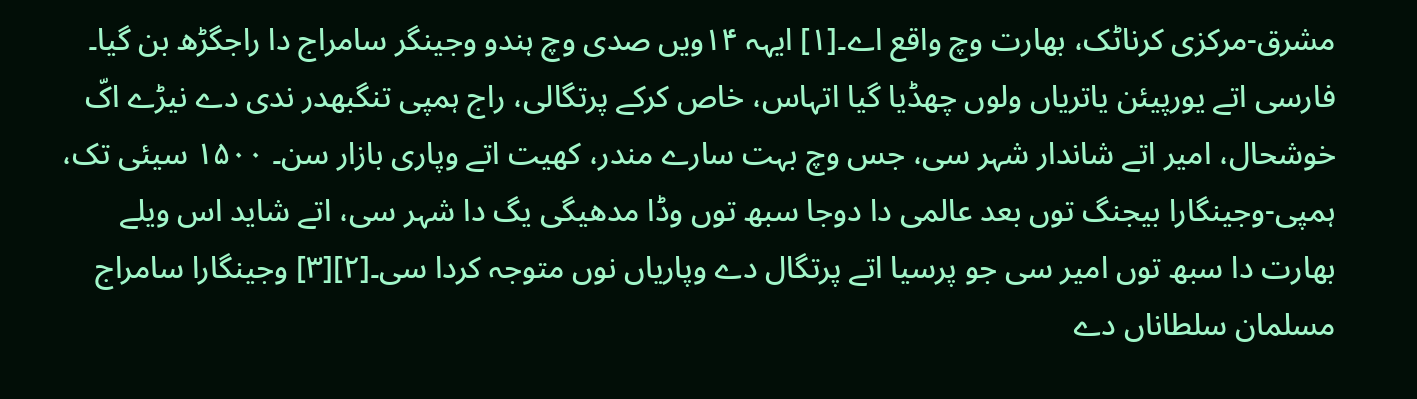مشرق-مرکزی کرناٹک، بھارت وچ واقع اے۔[۱] ایہہ ۱۴ویں صدی وچ ہندو وجینگر سامراج دا راجگڑھ بن گیا۔ فارسی اتے یورپیئن یاتریاں ولوں چھڈیا گیا اتہاس، خاص کرکے پرتگالی، راج ہمپی تنگبھدر ندی دے نیڑے اکّ خوشحال، امیر اتے شاندار شہر سی، جس وچ بہت سارے مندر، کھیت اتے وپاری بازار سن۔ ۱۵۰۰ سیئی تک، ہمپی-وجینگارا بیجنگ توں بعد عالمی دا دوجا سبھ توں وڈا مدھیگی یگ دا شہر سی، اتے شاید اس ویلے بھارت دا سبھ توں امیر سی جو پرسیا اتے پرتگال دے وپاریاں نوں متوجہ کردا سی۔[۲][۳] وجینگارا سامراج مسلمان سلطاناں دے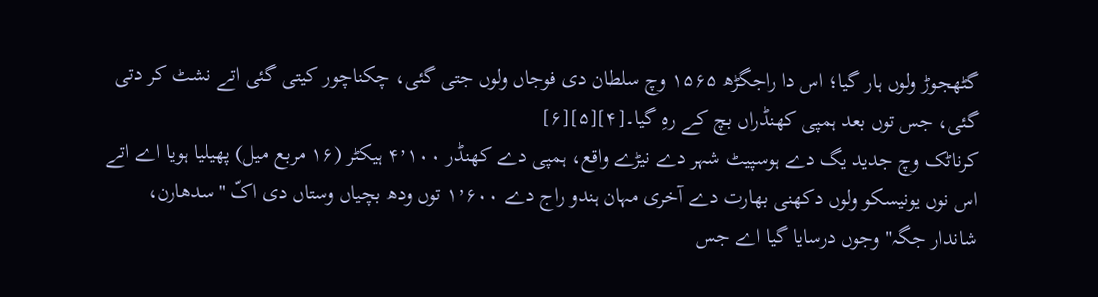گٹھجوڑ ولوں ہار گیا؛ اس دا راجگڑھ ۱۵۶۵ وچ سلطان دی فوجاں ولوں جتی گئی، چکناچور کیتی گئی اتے نشٹ کر دتی گئی، جس توں بعد ہمپی کھنڈراں بچ کے رہِ گیا۔[۴][۵][۶]
کرناٹک وچ جدید یگ دے ہوسپیٹ شہر دے نیڑے واقع، ہمپی دے کھنڈر ۴٬۱۰۰ ہیکٹر (۱۶ مربع میل) پھیلیا ہویا اے اتے اس نوں یونیسکو ولوں دکھنی بھارت دے آخری مہان ہندو راج دے ۱٬۶۰۰ توں ودھ بچیاں وستاں دی اکّ "سدھارن، شاندار جگہ" وجوں درسایا گیا اے جس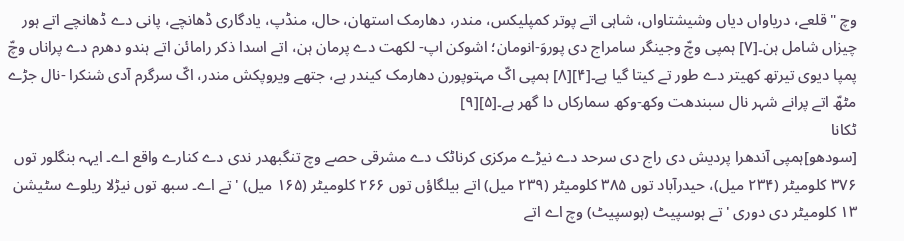وچ "قلعے، دریاواں دیاں وشیشتاواں، شاہی اتے پوتر کمپلیکس، مندر، دھارمک استھان، حال، منڈپ، یادگاری ڈھانچے، پانی دے ڈھانچے اتے ہور چیزاں شامل ہن۔[۷] ہمپی وچّ وجینگر سامراج دی پوروَ-انومان؛ اشوکن اپ- لکھت دے پرمان ہن، اتے اسدا ذکر رامائن اتے ہندو دھرم دے پراناں وچّ پمپا دیوی تیرتھ کھیتر دے طور تے کیتا گیا ہے۔[۴][۸] ہمپی اکّ مہتوپورن دھارمک کیندر ہے، جتھے ویروپکش مندر، اکّ سرگرم آدی شنکرا -نال جڑے مٹھّ اتے پرانے شہر نال سبندھت وکھ-وکھ سمارکاں دا گھر ہے۔[۵][۹]
ٹکانا
[سودھو]ہمپی آندھرا پردیش دی راج دی سرحد دے نیڑے مرکزی کرناٹک دے مشرقی حصے وچ تنگبھدر ندی دے کنارے واقع اے۔ ایہہ بنگلور توں ۳۷۶ کلومیٹر (۲۳۴ میل)، حیدرآباد توں ۳۸۵ کلومیٹر (۲۳۹ میل) اتے بیلگاؤں توں ۲۶۶ کلومیٹر (۱۶۵ میل) 'تے اے۔ سبھ توں نیڑلا ریلوے سٹیشن ۱۳ کلومیٹر دی دوری 'تے ہوسپیٹ (ہوسپیٹ) وچ اے اتے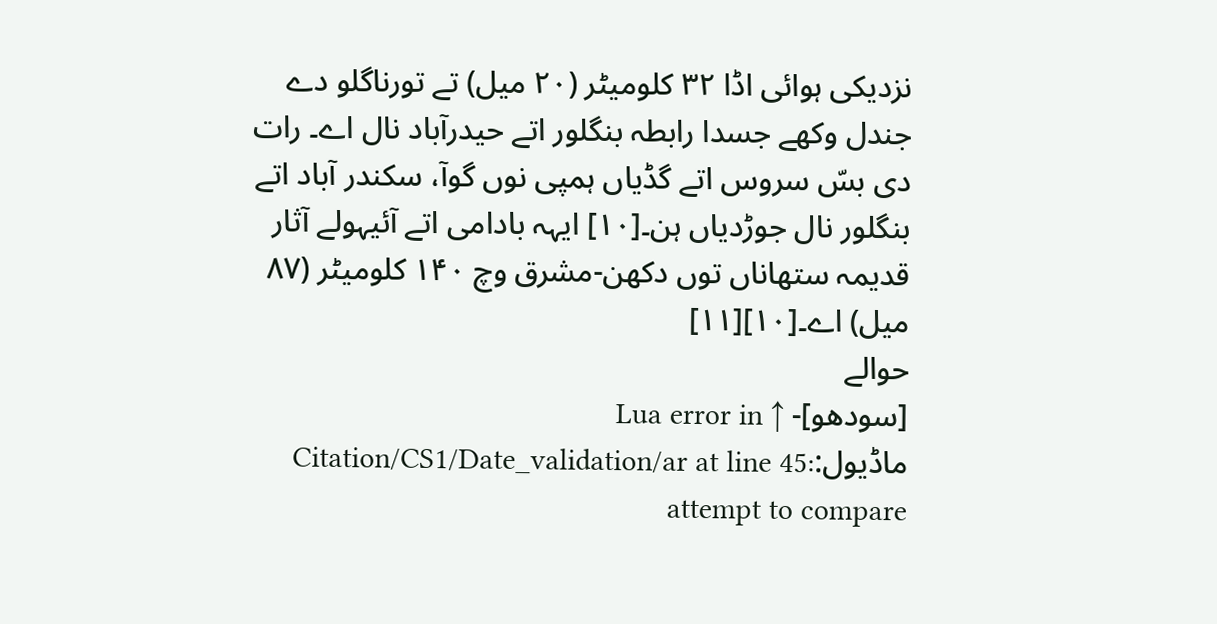نزدیکی ہوائی اڈا ۳۲ کلومیٹر (۲۰ میل) تے تورناگلو دے جندل وکھے جسدا رابطہ بنگلور اتے حیدرآباد نال اے۔ رات دی بسّ سروس اتے گڈیاں ہمپی نوں گوآ، سکندر آباد اتے بنگلور نال جوڑدیاں ہن۔[۱۰] ایہہ بادامی اتے آئیہولے آثار قدیمہ ستھاناں توں دکھن-مشرق وچ ۱۴۰ کلومیٹر (۸۷ میل) اے۔[۱۰][۱۱]
حوالے
[سودھو]- ↑ Lua error in ماڈیول:Citation/CS1/Date_validation/ar at line 45: attempt to compare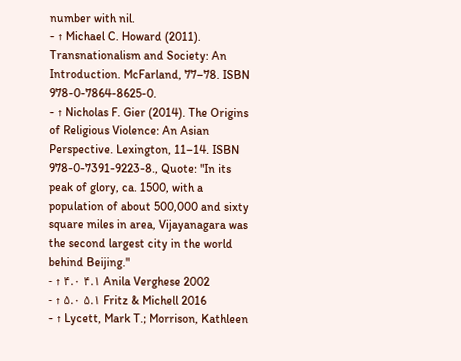number with nil.
- ↑ Michael C. Howard (2011). Transnationalism and Society: An Introduction. McFarland, 77–78. ISBN 978-0-7864-8625-0.
- ↑ Nicholas F. Gier (2014). The Origins of Religious Violence: An Asian Perspective. Lexington, 11–14. ISBN 978-0-7391-9223-8., Quote: "In its peak of glory, ca. 1500, with a population of about 500,000 and sixty square miles in area, Vijayanagara was the second largest city in the world behind Beijing."
- ↑ ۴.۰ ۴.۱ Anila Verghese 2002
- ↑ ۵.۰ ۵.۱ Fritz & Michell 2016
- ↑ Lycett, Mark T.; Morrison, Kathleen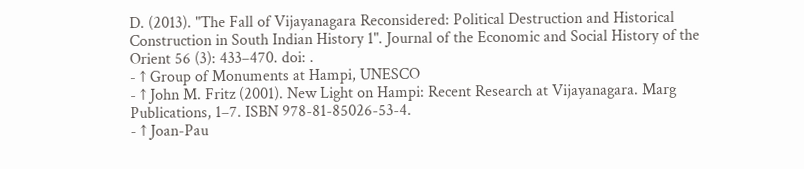D. (2013). "The Fall of Vijayanagara Reconsidered: Political Destruction and Historical Construction in South Indian History 1". Journal of the Economic and Social History of the Orient 56 (3): 433–470. doi: .
- ↑ Group of Monuments at Hampi, UNESCO
- ↑ John M. Fritz (2001). New Light on Hampi: Recent Research at Vijayanagara. Marg Publications, 1–7. ISBN 978-81-85026-53-4.
- ↑ Joan-Pau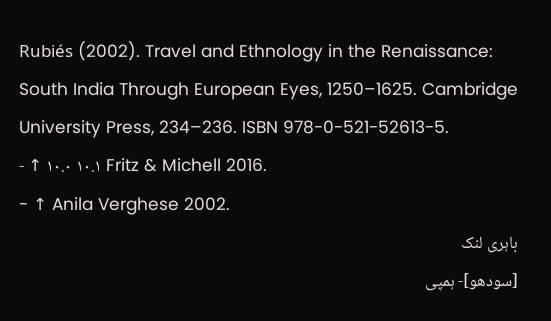Rubiés (2002). Travel and Ethnology in the Renaissance: South India Through European Eyes, 1250–1625. Cambridge University Press, 234–236. ISBN 978-0-521-52613-5.
- ↑ ۱۰.۰ ۱۰.۱ Fritz & Michell 2016.
- ↑ Anila Verghese 2002.
باہری لنک
[سودھو]- ہمپی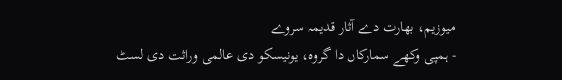میوزیم، بھارت دے آثار قدیمہ سروے
- ہمپی وکھے سمارکاں دا گروہ، یونیسکو دی عالمی وراثت دی لسٹ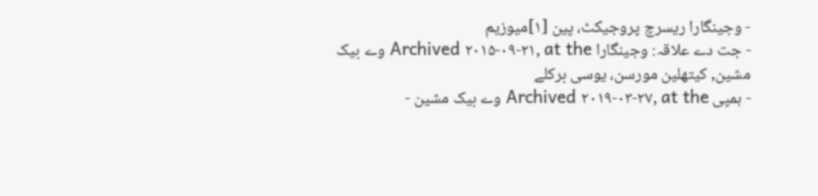- وجینگارا ریسرچ پروجیکٹ، پین [۱]میوزیم
- جت دے علاقہ: وجینگارا Archived ۲۰۱۵-۰۹-۲۱, at the وے بیک مشین, کیتھلین مورسن، یوسی برکلے
- ہمپی Archived ۲۰۱۹-۰۳-۲۷, at the وے بیک مشین -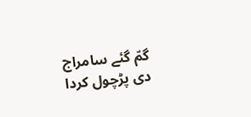گمّ گئے سامراج دی پڑچول کردا